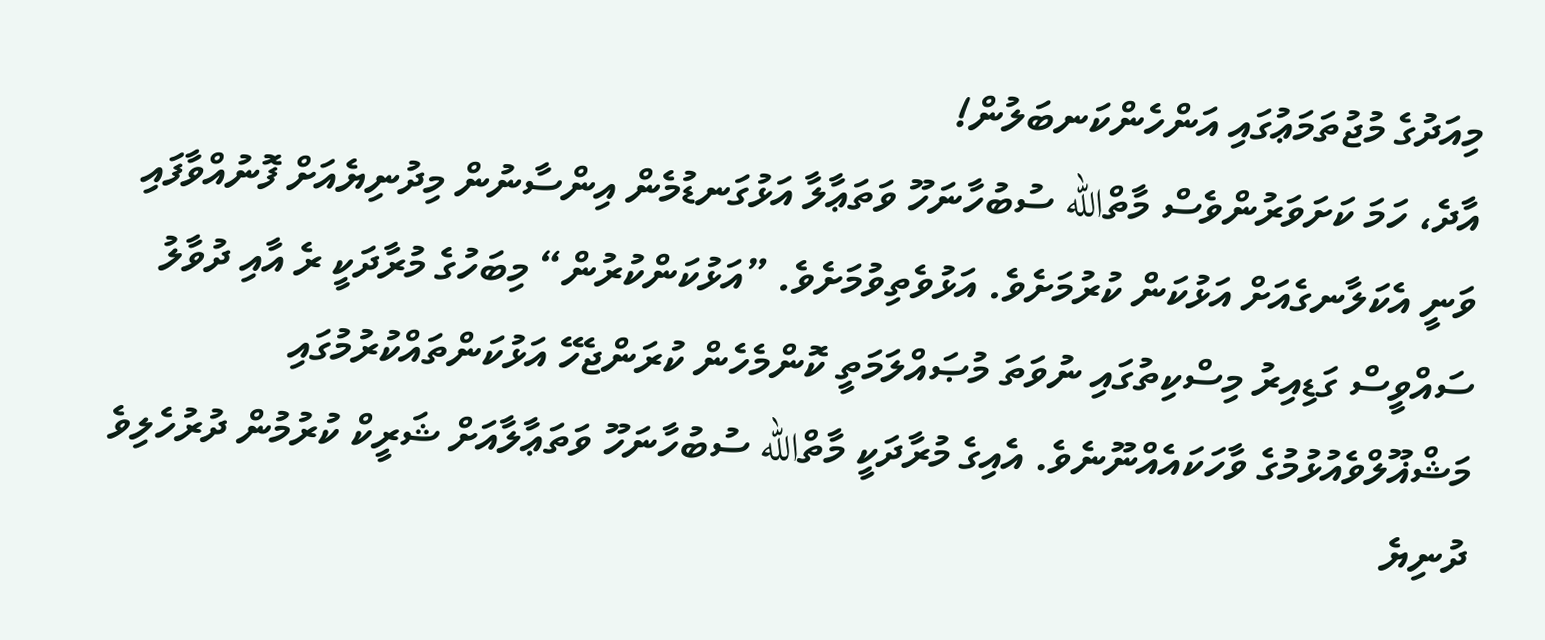މިއަދުގެ މުޖުތަމަޢުގައި އަންހެންކަނބަލުން!
އާދެ، ހަމަ ކަށަވަރުންވެސް މާތްالله ސުބުހާނަހޫ ވަތަޢާލާ އަޅުގަނޑުމެން އިންސާނުން މިދުނިޔެއަށް ފޮނުއްވާފައި ވަނީ އެކަލާނގެއަށް އަޅުކަން ކުރުމަށެވެ. އަޅުވެތިވުމަށެވެ. ”އަޅުކަންކުރުން“ މިބަހުގެ މުރާދަކީ ރެ އާއި ދުވާލު ސައްވީސް ގަޑިއިރު މިސްކިތުގައި ނުވަތަ މުޞައްލަމަތީ ކޮންމެހެން ކުރަންޖެހޭ އަޅުކަންތައްކުރުމުގައި މަޝްޣޫލްވެއުޅުމުގެ ވާހަކައެއްނޫނެވެ. އެއިގެ މުރާދަކީ މާތްالله ސުބުހާނަހޫ ވަތަޢާލާއަށް ޝަރީކް ކުރުމުން ދުރުހެލިވެ ދުނިޔެ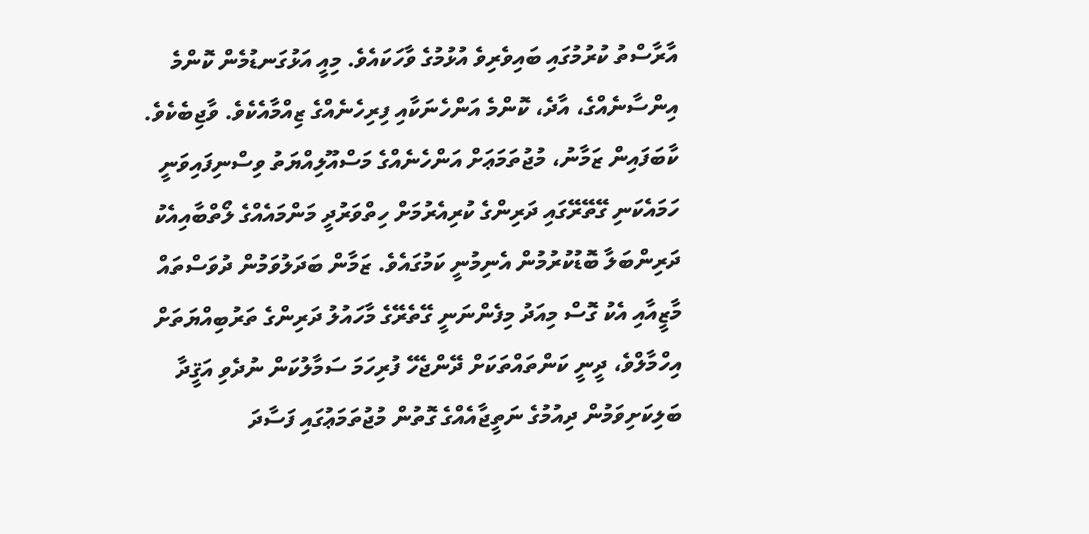އާރާސްތު ކުރުމުގައި ބައިވެރިވެ އުޅުމުގެ ވާހަކައެވެ. މިއީ އަޅުގަނޑުމެން ކޮންމެ އިންސާނެއްގެ، އާދެ، ކޮންމެ އަންހެނަކާއި ފިރިހެނެއްގެ ޒިއްމާއެކެވެ. ވާޖިބެކެވެ.
ކާބަފައިން ޒަމާނު، މުޖުތަމަޢަށް އަންހެނެއްގެ މަސްއޫލިއްޔަތު ވިސްނިފައިވަނީ ހަމައެކަނި ގޭތޭރޭގައި ދަރިންގެ ކުރިއެރުމަށް ހިތްވަރުދީ މަންމައެއްގެ ލޯތްބާއިއެކު ދަރިންބަލާ ބޮޑުކުރުމުން އެނިމުނީ ކަމުގައެވެ. ޒަމާން ބަދަލުވަމުން ދުވަސްތައް މާޒީއާއި އެކު ގޮސް މިއަދު މިފެންނަނީ ގޭތެރޭގެ މާހައުލު ދަރިންގެ ތަރުބިއްޔަތަށް އިހްމާލްވެ، ދީނީ ކަންތައްތަކަށް ދޭންޖެހޭ ފުރިހަމަ ސަމާލުކަން ނުދެވި އަޤީދާ ބަލިކަށިވަމުން ދިއުމުގެ ނަތީޖާއެއްގެ ގޮތުން މުޖުތަމަޢުގައި ފަސާދަ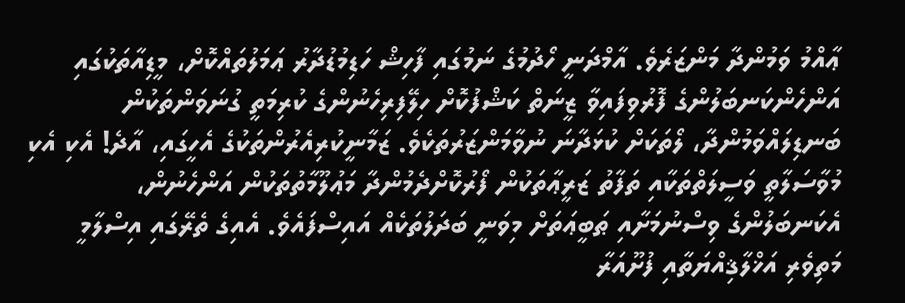ޢާއްމު ވަމުންދާ މަންޒަރެވެ. އާމްދަނީ ހޯދުމުގެ ނަމުގައި ފާހިޝް ހަޑިމުޑުދާރު ޢަމަލުތައްކޮށް، މީޑިއާތަކުގައި އަންހެންކަނބަލުންގެ ފޮރުވިފައިވާ ޒީނަތް ކަޝްފުކޮށް ހިލޭފިރިހެނުންގެ ކުރިމަތީ ގުނަވަންތަކުން ބަނޑިލައްވަމުންދާ، ލޯތަކަށް ކުޅަދާނަ ނުވާމަންޒަރުތަކެވެ. ޒަމާނީކުރިއެރުންތަކުގެ އެހީގައި، އާދެ! އެކި އެކި މުވާސަލާތީ ވަސީލަތްތަކާއި ތަފާތު ޒަރީޢާތަކުން ފޯރުކޮށްދެމުންދާ މަޢުލޫމާތުތަކުން އަންހެނުން، އެކަނބަލުންގެ ވިސްނުމަށާއި ޠަބީޢަތަށް މިވަނީ ބަދަލުތަކެއް އައިސްފައެވެ. އެއިގެ ތެރޭގައި އިސްލާމީ މަތިވެރި އަޚްލާޤިއްޔަތާއި ފުށޫއަރާ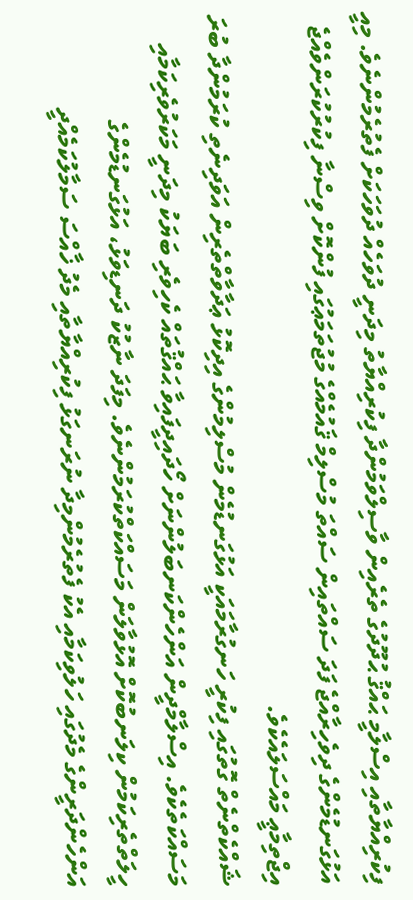ފިކުރިއްޔާތާއި އިސްލާމީ ޙައްޤު ޙުދޫދުގެ ތެރެއިން ވާސިލްވަމުންދާ ފިކުރިއްޔާތު މިދަނީ ދުވަހެއް ދުވަހަކަށް ފެތުރެމުންނެވެ. މިއީ އަޅުގަނޑުމެންގެ ދިވެހިރާއްޖެ ފަދަ ސައްތައިން ސައްތަ މުސްލިމް ޤައުމެއްގެ މުޖުތަމަޢުގައި ފުންކޮށް ވިސްނާ ފިކުރުކުރަންވެއްޖެ އިޖްތިމާޢީ މައްސަލައެކެވެ.
ޝައްކެތްނެތް ގޮތުގައި ފިކުރީ ހަނގުރާމައަކީ އަޅުގަނޑުމެން މުސްލިމުންގެ އިދިކޮޅު ޢަދާވާތްތެރިން އަވަދިނެތި ކުރަމުންދާ ބުރަ މަސައްކަތެކެވެ. އިސްލާމްދީން އަންހެންކަނބަލުންނަށް ހޯދައިދީފައިވާ ޙައްޤުތައް ކެހިވެރި ބަޔަކު މިދަނީ މަކަރުވެރިކަމާއި ހީލަތްތެރިކަމުން ކިލަނބުކޮށް އޮޅުވާލަން މަސައްކަތްކުރަމުންނެވެ. މިފަދަ ނާޒުކު ދަނޑިވަޅު، އަޅުގަނޑުމެންގެ އަންހެންދަރީންގެ މެދުގައި ހަލުވިކަމާއި އެކު ފެތުރެމުންމިދާ ނުރަނގަޅު ފިކުރިއްޔާތާއި މެދު ޚާއްސަ ސަމާލުކަމެއްދީ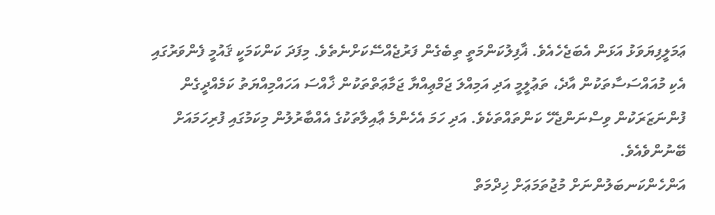ޢަމަލީފިޔަވަޅު އަޅަން އެބަޖެހެއެވެ. ޣާފިލުކަންމަތީ ތިބެގެން ފަރުޖެއްސޭކަށްނެތެވެ. މިފަދަ ކަންކަމަކީ ޤައުމީ ފެންވަރުގައި އެކި މުއައްސަސާތަކުން އާދެ، ތަޢުލީމީ އަދި އަމިއްލަ ޖަމްޢިއްޔާ ޖަމާޢަތްތަކުން ޚާއްސަ އަހައްމިއްޔަތު ކަމެއްދީގެން ފުންނަޒަރަކުން ވިސްނަންޖެހޭ ކަންތައްތަކެވެ. އަދި ހަމަ އެހެންމެ ޢާއިލާތަކުގެ އެއްބާރުލުން މިކަމުގައި ފުރިހަމައަށް ބޭނުންވެއެވެ.
އަންހެންކަނބަލުންނަށް މުޖުތަމަޢަށް ޚިދްމަތް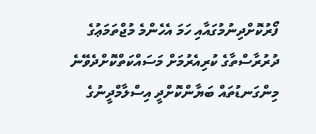ފޯރުކޮށްދިނުމުގައާއި ހަމަ އެހެންމެ މުޖްތަމަޢުގެ ދުރުރާސްތާގެ ކުރިއެރުމަށް މަސައްކަތްކޮށްދެވޭނެ މިންގަނޑުތައް ބަޔާންކޮށްދީ އިސްލާމްދީނުގެ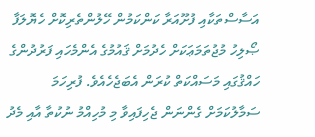އަސާސްތަކާއި ފުށޫއަރާ ކަންކަމުން ހޭލުންތެރިކޮށް ހެޔޮލަފާ ޞޯލިހު މުޖުތަމަޢަކަށް ހެދުމަށް ޤައުމުގެ އެންމެހައި ފަރުދުންގެ ހައްޤުގައި މަސައްކަތް ކުރަން އެބަޖެހެއެވެ. ފުރިހަމަ ސަމާލުކަމަށް ގެންނަން ޖެހިފައިވާ މި މުހިއްމު ނުކުތާ އާއި މެދު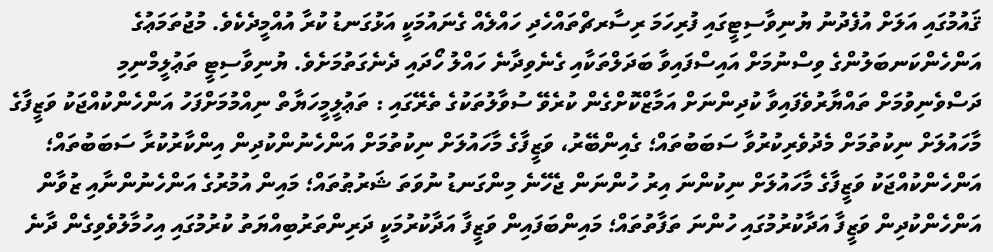ޤައުމުގައި އަލަށް އުފެދުނު ޔުނިވާސިޓީގައި ފުރިހަމަ ރިސާރޗްތައްހެދި ހައްލެއް ގެނައުމަކީ އަޅުގަނޑު ކުރާ އުއްމީދެކެވެ. މުޖުތަމަޢުގެ އަންހެންކަނބަލުންގެ ވިސްނުމަށް އައިސްފައިވާ ބަދަލްތަކާއި ގެނެވިދާނެ ހައްލު ހޯދައި ދެނެގަތުމަށެވެ. ޔުނިވާސިޓީ ތަޢުލީމްނިމި ދަސްވެނިވުމަށް ތައްޔާރުވެފައިވާ ކުދިންނަށް އަމާޒްކޮށްގެން ކުރެވޭ ސުވާލުތަކުގެ ތެރޭގައި : ތަޢުލީމީހަޔާތް ނިއްމުމަށްފަހު އަންހެންކުއްޖަކު ވަޒީފާގެ މާހައުލަށް ނިކުތުމަށް މެދުވެރިކުރުވާ ސަބަބުތައް؛ ގެއިންބޭރު، ވަޒީފާގެ މާހައުލަށް ނިކުތުމަށް އަންހެނުންކުދިން އިންކާރުކުރާ ސަބަބުތައް؛ އަންހެންކުއްޖަކު ވަޒީފާގެ މާހައުލަށް ނިކުންނަ އިރު ހުންނަން ޖެހޭނެ މިންގަނޑު ނުވަތަ ޝަރުޠުތައް؛ މައިން އުމުރުގެ އަންހެނުންނާއި ޒުވާން އަންހެންކުދިން ވަޒީފާ އަދާކުރުމުގައި ހުންނަ ތަފާތުތައް؛ މައިންބަފައިން ވަޒީފާ އަދާކުރުމަކީ ދަރިންތަރުބިއްޔަތު ކުރުމުގައި އިހުމާލުވެވިގެން ދާނެ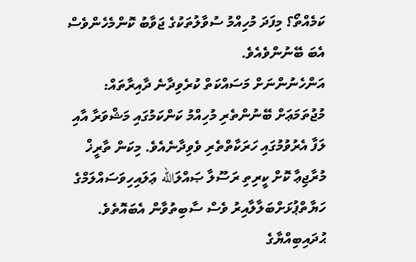ކަމެއްތޯ؟ މިފަދަ މުހިއްމު ސުވާލުތަކުގެ ޖަވާބު ކޮންމެހެންވެސް އެބަ ބޭނުންވެއެވެ.
އަންހެނުންނަށް މަސައްކަތް ކުރެވިދާނެ ދާއިރާތައް:
މުޖުތަމަޢަށް ބޭނުންތެރި މުހިއްމު ކަންކަމުގައި މަޝްވަރާ އާއި ލަފާ އެރުވުމުގައި ހަރަކާތްތެރި ވެވިދާނެއެވެ. މިކަން ތާރީޚް މުރާޖިޢާ ކޮށް ކީރިތި ރަސޫލާ ޞައްލަالله ޢަލައިހިވަސައްލަމްގެ ހަޔާތްޕުޅަށްބަލާލާއިރު ވެސް ސާބިތުވާން އެބައޮތެވެ. ޙުދައިބިއްޔާގެ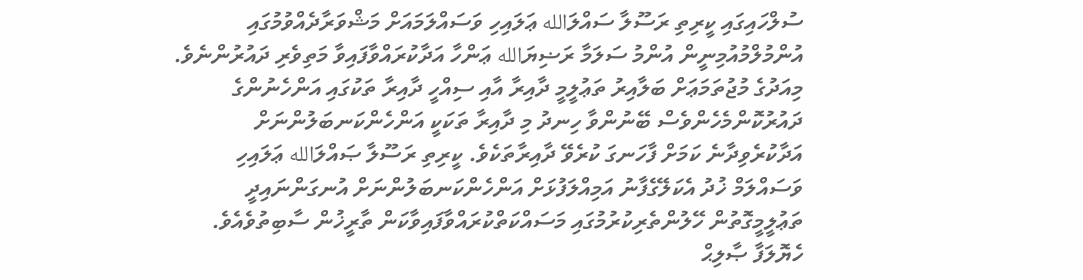ސުލްހައިގައި ކީރިތި ރަސޫލާ ސައްލަالله ޢަލައިހި ވަސައްލަމައަށް މަޝްވަރާދެއްވުމުގައި އުންމުލްމުއުމިނީން އުންމު ސަލަމާ ރަޟިޔަالله ޢަންހާ އަދާކުރައްވާފައިވާ މަތިވެރި ދައުރުންނެވެ.
މިއަދުގެ މުޖުތަމަޢަށް ބަލާއިރު ތަޢުލީމީ ދާއިރާ އާއި ސިއްހީ ދާއިރާ ތަކުގައި އަންހެނުންގެ ދައުރުކޮންމެހެންވެސް ބޭނުންވާ ހިނދު މި ދާއިރާ ތަކަކީ އަންހެންކަނބަލުންނަށް އަދާކުރެވިދާނެ ކަމަށް ފާހަނގަ ކުރެވޭ ދާއިރާތަކެވެ. ކީރިތި ރަސޫލާ ޞައްލަالله ޢަލައިހި ވަސައްލަމް ޚުދު އެކަލޭގެފާނު އަމިއްލަފުޅަށް އަންހެންކަނބަލުންނަށް އުނގަންނައިދީ ތަޢުލީމީގޮތުން ހޭލުންތެރިކުރުމުގައި މަސައްކަތްކުރައްވާފައިވާކަން ތާރީޚުން ސާބިތުވެއެވެ. ހެޔޮލަފާ ޞާލިޙް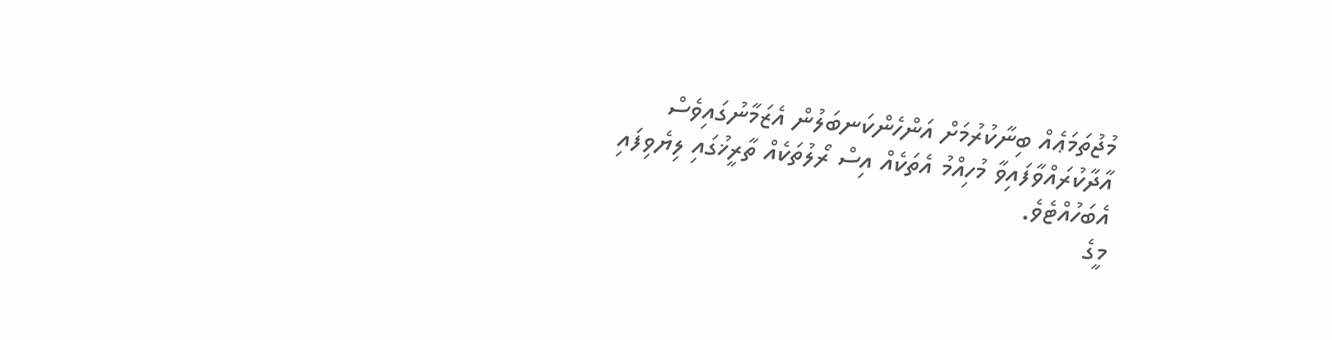މުޖުތަމަޢެއް ބިނާކުރުމަށް އަންހެންކަނބަލުން އެޒަމާނުގައިވެސް އާދާކުރައްވާފައިވާ މުހިއްމު އެތަކެއް އިސް ރޯލުތަކެއް ތާރީޚުގައި ލިޔެވިފައި އެބަހުއްޓެވެ.
މީގެ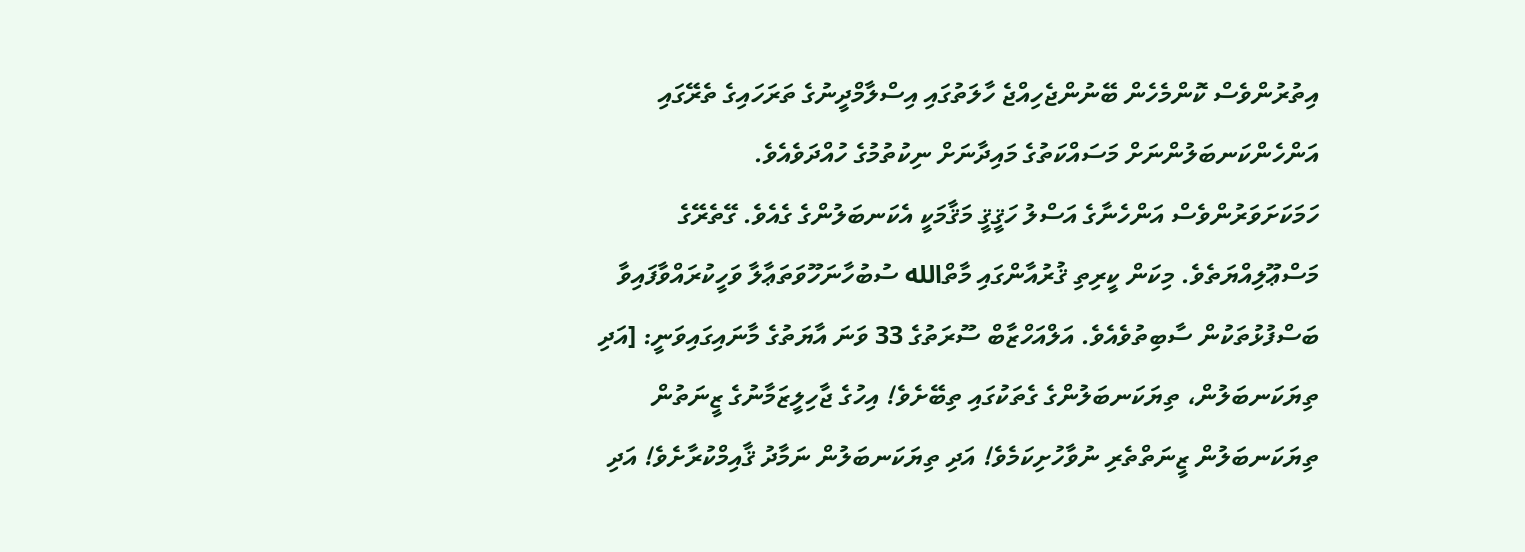އިތުރުންވެސް ކޮންމެހެން ބޭނުންޖެހިއްޖެ ހާލަތުގައި އިސްލާމްދީނުގެ ތަރަހައިގެ ތެރޭގައި އަންހެންކަނބަލުންނަށް މަސައްކަތުގެ މައިދާނަށް ނިކުތުމުގެ ހުއްދަވެއެވެ.
ހަމަކަށަވަރުންވެސް އަންހެނާގެ އަސްލު ހަޤީޤީ މަޤާމަކީ އެކަނބަލުންގެ ގެއެވެ. ގޭތެރޭގެ މަސްޢޫލިއްޔަތެވެ. މިކަން ކީރިތި ޤުރުއާންގައި މާތްالله ސުބުހާނަހޫވަތަޢާލާ ވަހީކުރައްވާފައިވާ ބަސްފުޅުތަކުން ސާބިތުވެއެވެ. އަލްއަހްޒާބް ސޫރަތުގެ 33 ވަނަ އާޔަތުގެ މާނައިގައިވަނީ: [އަދި ތިޔަކަނބަލުން، ތިޔަކަނބަލުންގެ ގެތަކުގައި ތިބޭށެވެ! އިހުގެ ޖާހިލީޒަމާނުގެ ޒީނަތުން ތިޔަކަނބަލުން ޒީނަތްތެރި ނުވާހުށިކަމެވެ! އަދި ތިޔަކަނބަލުން ނަމާދު ޤާއިމްކުރާށެވެ! އަދި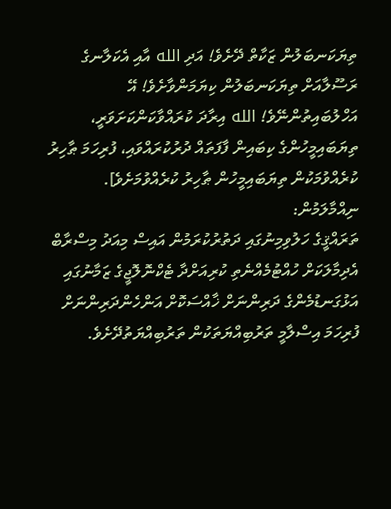ތިޔަކަނބަލުން ޒަކާތް ދޭށެވެ! އަދި الله އާއި އެކަލާނގެ ރަސޫލާއަށް ތިޔަކަނބަލުން ކިޔަމަންވާށެވެ! އޭ އަހްލުބައިތުންނޭވެ! الله އިރާދަ ކުރައްވާކަންކަށަވަރީ، ތިޔަބައިމީހުންގެ ކިބައިން ފާފަތައް ދުރުކުރައްވައި، ފުރިހަމަ ޠާހިރު ކުރެއްވުމަކުން ތިޔަބައިމީހުން ޠާހިރު ކުރެއްވުމަށެވެ].
ނިއްމާލަމުން:
ތަރައްޤީގެ ހަލުވިމިނުގައި ދަތުރުކުރަމުން އައިސް މިއަދު މިސްރާބް އެދިމާލަކަށް ހުއްޓުމެއްނެތި ކުރިއަށްދާ ޓެކްނޮލޮޖީގެ ޒަމާނުގައި އަޅުގަނޑުމެންގެ ދަރިންނަށް ޚާއްސަކޮށް އަންހެންދަރިންނަށް ފުރިހަމަ އިސްލާމީ ތަރުބިއްޔަތަކުން ތަރުބިއްޔަތުދޭށެވެ.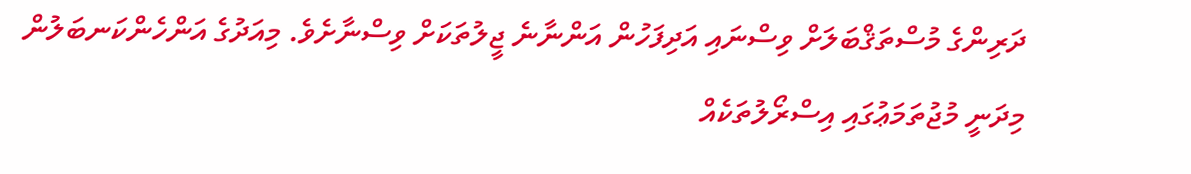ދަރިންގެ މުސްތަޤްބަލަށް ވިސްނައި އަދިފަހުން އަންނާނެ ޖީލުތަކަށް ވިސްނާށެވެ. މިއަދުގެ އަންހެންކަނބަލުން މިދަނީ މުޖުތަމަޢުގައި އިސްރޯލުތަކެއް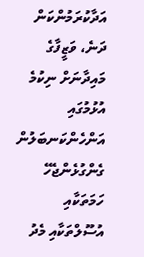އަދާކުރަމުންކަން ދަނެ، ވަޒީފާގެ މައިދާނަށް ނިކުމެ އުޅުމުގައި އަންހެންކަނބަލުން ގެންގުޅެންޖެހޭ ހަމަތަކާއި އުސޫލްތަކާއި މެދު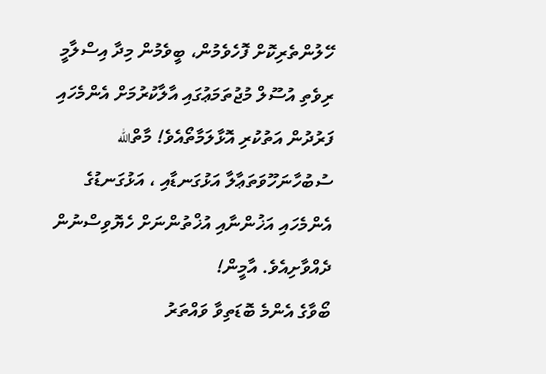ހޭލުންތެރިކޮށް ފޮހެވެމުން، ބީވެމުން މިދާ އިސްލާމީ ރިވެތި އުސޫލް މުޖުތަމަޢުގައި އާލާކުރުމަށް އެންމެހައި ފަރުދުން އަތުކުރި އޮޅާލަމާތޯއެވެ! މާތްالله ސުބުހާނަހޫވަތަޢާލާ އަޅުގަނޑާއި ، އަޅުގަނޑުގެ އެންމެހައި އަޚުންނާއި އުޚްތުންނަށް ހެޔޮވިސްނުން ދެއްވާށިއެވެ. އާމީން!
ބޯވާގެ އެންމެ ބޮޑަތިވާ ވައްތަރު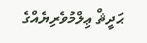ޙަދީޘް ޢިލްމުވެރިޔެއްގެ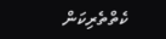ކެތްތެރިކަން